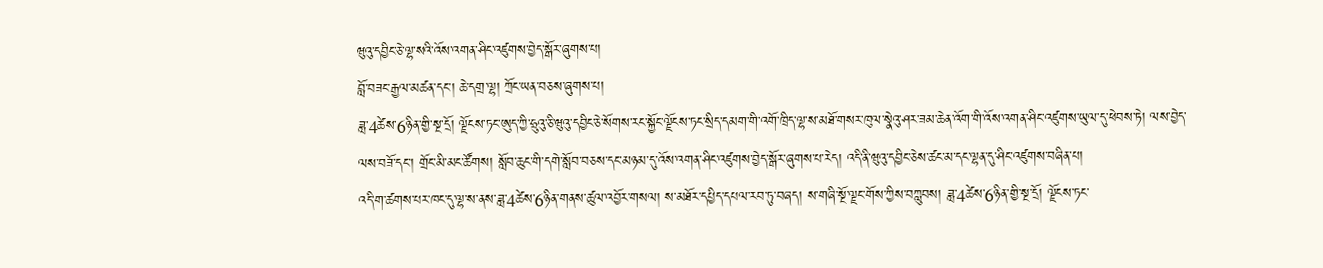ཝུའུ་དབྱིང་ཅེ་ལྷ་སའི་འོས་འགན་ཤིང་འཛུགས་བྱེད་སྒོར་ཞུགས་པ།
བློ་བཟང་རྒྱལ་མཚན་དང་། ཆེ་དགྲ་ལྷ། ཀྲོང་ཡན་བཅས་ཞུགས་པ།
ཟླ་4ཚེས་6ཉིན་གྱི་སྔ་དྲོ། ལྗོངས་ཏང་ཨུད་ཀྱི་ཧྲུའུ་ཅི་ཝུའུ་དབྱིང་ཅེ་སོགས་རང་སྐྱོང་ལྗོངས་ཏང་སྲིད་དམག་གི་འགོ་ཁྲིད་ལྷ་ས་མཐོ་གསར་ཁུལ་སྣེའུ་ཤར་ཟམ་ཆེན་འོག་གི་འོས་འགན་ཤིང་འཛུགས་ཡུལ་དུ་ཕེབས་ཏེ། ལས་བྱེད་ལས་བཟོ་དང་། གྲོང་མི་མང་ཚོགས། སློབ་ཆུང་གི་དགེ་སློབ་བཅས་དང་མཉམ་དུ་འོས་འགན་ཤིང་འཛུགས་བྱེད་སྒོར་ཞུགས་པ་རེད། འདི་ནི་ཝུའུ་དབྱིང་ཅེས་ཚང་མ་དང་ལྷན་དུ་ཤིང་འཛུགས་བཞིན་པ།
འདི་ག་ཚགས་པར་ཁང་དུ་ལྷ་ས་ནས་ཟླ་4ཚེས་6ཉིན་གནས་ཚུལ་འབྱོར་གསལ། ས་མཐོར་དཔྱིད་དཔལ་རབ་ཏུ་བཞད། ས་གཞི་སྔོ་ལྗང་གོས་ཀྱིས་བཀླུབས། ཟླ་4ཚེས་6ཉིན་གྱི་སྔ་དྲོ། ལྗོངས་ཏང་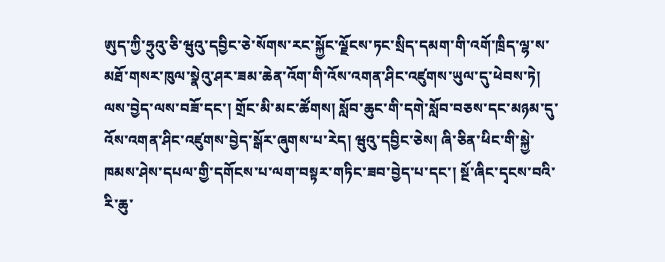ཨུད་ཀྱི་ཧྲུའུ་ཅི་ཝུའུ་དབྱིང་ཅེ་སོགས་རང་སྐྱོང་ལྗོངས་ཏང་སྲིད་དམག་གི་འགོ་ཁྲིད་ལྷ་ས་མཐོ་གསར་ཁུལ་སྣེའུ་ཤར་ཟམ་ཆེན་འོག་གི་འོས་འགན་ཤིང་འཛུགས་ཡུལ་དུ་ཕེབས་ཏེ། ལས་བྱེད་ལས་བཟོ་དང་། གྲོང་མི་མང་ཚོགས། སློབ་ཆུང་གི་དགེ་སློབ་བཅས་དང་མཉམ་དུ་འོས་འགན་ཤིང་འཛུགས་བྱེད་སྒོར་ཞུགས་པ་རེད། ཝུའུ་དབྱིང་ཅེས། ཞི་ཅིན་ཕིང་གི་སྐྱེ་ཁམས་ཤེས་དཔལ་གྱི་དགོངས་པ་ལག་བསྟར་གཏིང་ཟབ་བྱེད་པ་དང་། སྔོ་ཞིང་དྭངས་བའི་རི་ཆུ་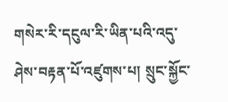གསེར་རི་དངུལ་རི་ཡིན་པའི་འདུ་ཤེས་བརྟན་པོ་འཛུགས་པ། སྲུང་སྐྱོང་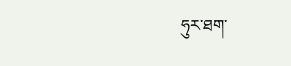ཧུར་ཐག་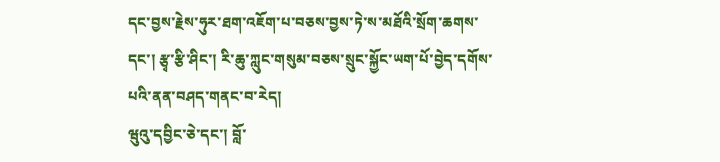དང་བྱས་རྗེས་ཧུར་ཐག་འཇོག་པ་བཅས་བྱས་ཏེ་ས་མཐོའི་སྲོག་ཆགས་དང་། རྩྭ་རྩི་ཤིང་། རི་ཆུ་ཀླུང་གསུམ་བཅས་སྲུང་སྐྱོང་ཡག་པོ་བྱེད་དགོས་པའི་ནན་བཤད་གནང་བ་རེད།
ཝུའུ་དབྱིང་ཅེ་དང་། བློ་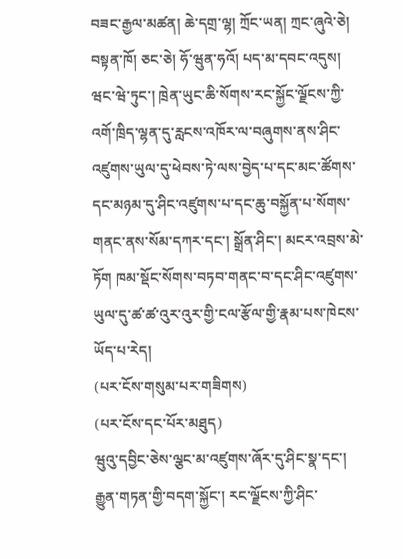བཟང་རྒྱལ་མཚན། ཆེ་དགྲ་ལྷ། ཀྲོང་ཡན། ཀྲང་ཞུའེ་ཅེ། བསྟན་ཁོ། ཅང་ཅེ། ཧོ་ཝུན་ཧའོ། པད་མ་དབང་འདུས། ཝང་ཝེ་ཏུང་། ཁྲེན་ཡུང་ཆི་སོགས་རང་སྐྱོང་ལྗོངས་ཀྱི་འགོ་ཁྲིད་ལྷན་དུ་རླངས་འཁོར་ལ་བཞུགས་ནས་ཤིང་འཛུགས་ཡུལ་དུ་ཕེབས་ཏེ་ལས་བྱེད་པ་དང་མང་ཚོགས་དང་མཉམ་དུ་ཤིང་འཛུགས་པ་དང་ཆུ་བསྐྱོན་པ་སོགས་གནང་ནས་སོམ་དཀར་དང་། སྒྲོན་ཤིང་། མངར་འབྲས་མེ་ཏོག ཁམ་སྡོང་སོགས་བཏབ་གནང་བ་དང་ཤིང་འཛུགས་ཡུལ་དུ་ཚ་ཚ་འུར་འུར་གྱི་ངལ་རྩོལ་གྱི་རྣམ་པས་ཁེངས་ཡོད་པ་རེད།
(པར་ངོས་གསུམ་པར་གཟིགས)
(པར་ངོས་དང་པོར་མཐུད)
ཝུའུ་དབྱིང་ཅེས་ལྕང་མ་འཛུགས་ཞོར་དུ་ཤིང་སྣ་དང་། རྒྱུན་གཏན་གྱི་བདག་སྐྱོང་། རང་ལྗོངས་ཀྱི་ཤིང་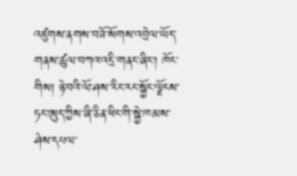འཛུགས་ནགས་བཟོ་སོགས་འབྲེལ་ཡོད་གནས་ཚུལ་བཀའ་འདྲི་གནང་ཞིང་། ཁོང་གིས། ཉེ་བའི་ལོ་ཤས་རིང་རང་སྐྱོང་ལྗོངས་ཏང་ཨུད་ཀྱིས་ཞི་ཅིན་ཕིང་གི་སྐྱེ་ཁམས་ཤེས་དཔལ་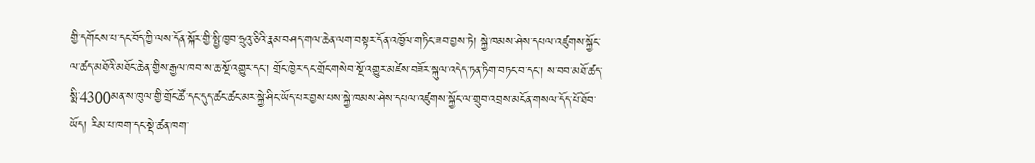གྱི་དགོངས་པ་དང་བོད་ཀྱི་ལས་དོན་སྐོར་གྱི་སྤྱི་ཁྱབ་ཧྲུའུ་ཅིའི་རྣམ་བཤད་གལ་ཆེན་ལག་བསྟར་དོན་འཁྱོལ་གཏིང་ཟབ་བྱས་ཏེ། སྐྱེ་ཁམས་ཤེས་དཔལ་འཛུགས་སྐྱོང་ལ་ཚད་མཐོའི་མཐོང་ཆེན་གྱིས་རྒྱལ་ཁབ་ས་ཆ་སྔོ་འགྱུར་དང་། གྲོང་ཁྱེར་དང་གྲོང་གསེབ་སྔོ་འགྱུར་མཛེས་བཟོར་སྐུལ་འདེད་ཏན་ཏིག་བཏང་བ་དང་། ས་བབ་མཐོ་ཚད་སྨི་4300མན་ས་ཁུལ་གྱི་གྲོང་ཚོ་དང་དུད་ཚང་ཚང་མར་སྐྱེ་ཤིང་ཡོད་པར་བྱས་པས་སྐྱེ་ཁམས་ཤེས་དཔལ་འཛུགས་སྐྱོང་ལ་གྲུབ་འབྲས་མངོན་གསལ་དོད་པོ་ཐོབ་ཡོད། རིམ་པ་ཁག་དང་སྡེ་ཚན་ཁག་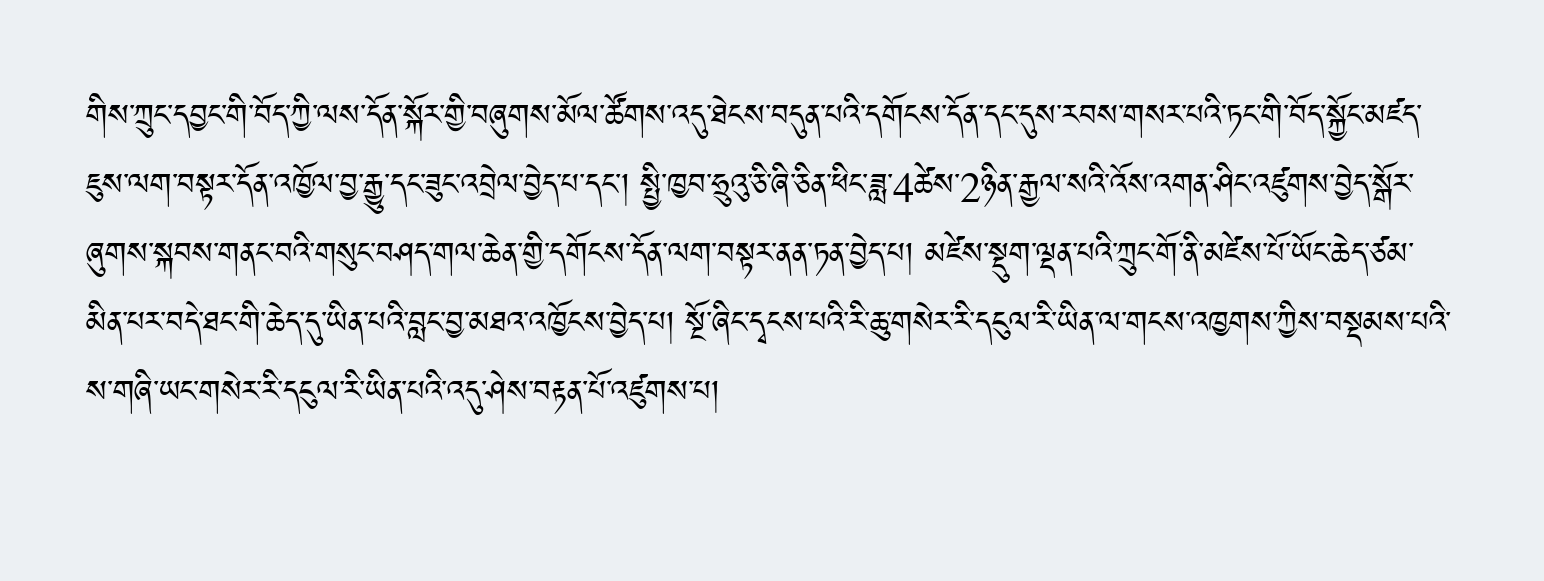གིས་ཀྲུང་དབྱང་གི་བོད་ཀྱི་ལས་དོན་སྐོར་གྱི་བཞུགས་མོལ་ཚོགས་འདུ་ཐེངས་བདུན་པའི་དགོངས་དོན་དང་དུས་རབས་གསར་པའི་ཏང་གི་བོད་སྐྱོང་མཛད་ཇུས་ལག་བསྟར་དོན་འཁྱོལ་བྱ་རྒྱུ་དང་ཟུང་འབྲེལ་བྱེད་པ་དང་། སྤྱི་ཁྱབ་ཧྲུའུ་ཅི་ཞི་ཅིན་ཕིང་ཟླ་4ཚེས་2ཉིན་རྒྱལ་སའི་འོས་འགན་ཤིང་འཛུགས་བྱེད་སྒོར་ཞུགས་སྐབས་གནང་བའི་གསུང་བཤད་གལ་ཆེན་གྱི་དགོངས་དོན་ལག་བསྟར་ནན་ཏན་བྱེད་པ། མཛེས་སྡུག་ལྡན་པའི་ཀྲུང་གོ་ནི་མཛེས་པོ་ཡོང་ཆེད་ཙམ་མིན་པར་བདེ་ཐང་གི་ཆེད་དུ་ཡིན་པའི་བླང་བྱ་མཐའ་འཁྱོངས་བྱེད་པ། སྔོ་ཞིང་དྭངས་པའི་རི་ཆུ་གསེར་རི་དངུལ་རི་ཡིན་ལ་གངས་འཁྱགས་ཀྱིས་བསྡམས་པའི་ས་གཞི་ཡང་གསེར་རི་དངུལ་རི་ཡིན་པའི་འདུ་ཤེས་བརྟན་པོ་འཛུགས་པ།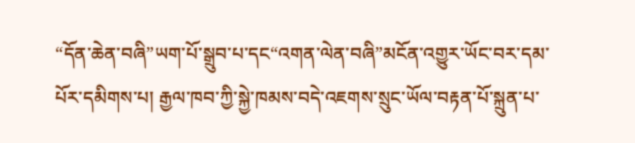“དོན་ཆེན་བཞི”ཡག་པོ་སྒྲུབ་པ་དང“འགན་ལེན་བཞི”མངོན་འགྱུར་ཡོང་བར་དམ་པོར་དམིགས་པ། རྒྱལ་ཁབ་ཀྱི་སྐྱེ་ཁམས་བདེ་འཇགས་སྲུང་ཡོལ་བརྟན་པོ་སྐྲུན་པ་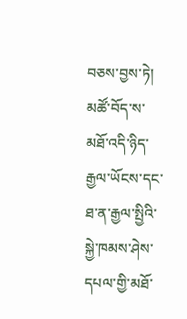བཅས་བྱས་ཏེ། མཚོ་བོད་ས་མཐོ་འདི་ཉིད་རྒྱལ་ཡོངས་དང་ཐ་ན་རྒྱལ་སྤྱིའི་སྐྱེ་ཁམས་ཤེས་དཔལ་གྱི་མཐོ་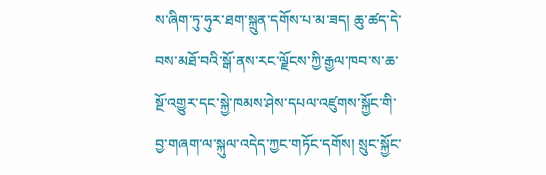ས་ཞིག་ཏུ་ཧུར་ཐག་སྐྲུན་དགོས་པ་མ་ཟད། ཆུ་ཚད་དེ་བས་མཐོ་བའི་སྒོ་ནས་རང་ལྗོངས་ཀྱི་རྒྱལ་ཁབ་ས་ཆ་སྔོ་འགྱུར་དང་སྐྱེ་ཁམས་ཤེས་དཔལ་འཛུགས་སྐྱོང་གི་བྱ་གཞག་ལ་སྐུལ་འདེད་ཀྱང་གཏོང་དགོས། སྲུང་སྐྱོང་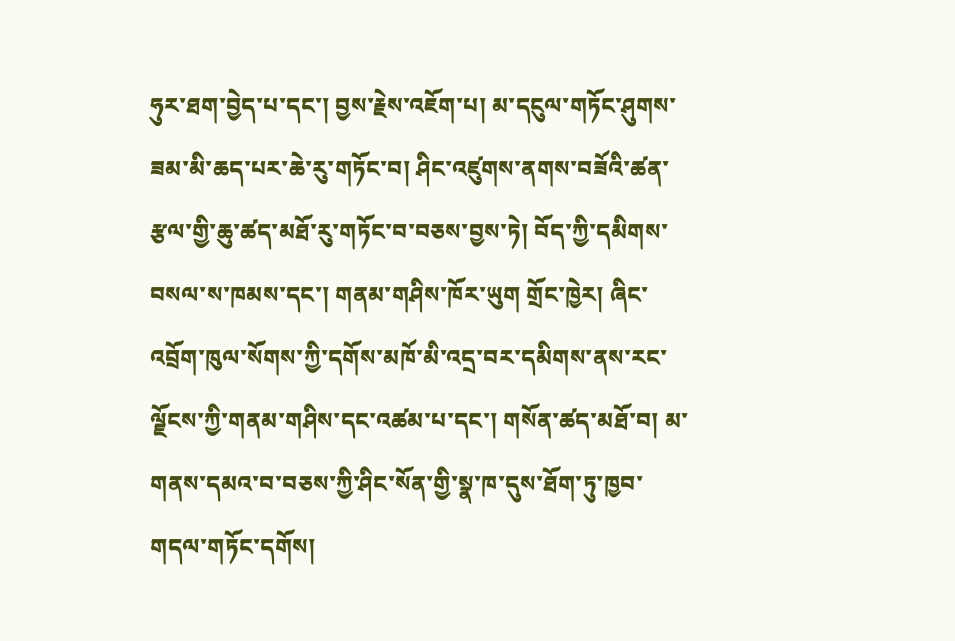ཧུར་ཐག་བྱེད་པ་དང་། བྱས་རྗེས་འཇོག་པ། མ་དངུལ་གཏོང་ཤུགས་ཟམ་མི་ཆད་པར་ཆེ་རུ་གཏོང་བ། ཤིང་འཛུགས་ནགས་བཟོའི་ཚན་རྩལ་གྱི་ཆུ་ཚད་མཐོ་རུ་གཏོང་བ་བཅས་བྱས་ཏེ། བོད་ཀྱི་དམིགས་བསལ་ས་ཁམས་དང་། གནམ་གཤིས་ཁོར་ཡུག གྲོང་ཁྱེར། ཞིང་འབྲོག་ཁུལ་སོགས་ཀྱི་དགོས་མཁོ་མི་འདྲ་བར་དམིགས་ནས་རང་ལྗོངས་ཀྱི་གནམ་གཤིས་དང་འཚམ་པ་དང་། གསོན་ཚད་མཐོ་བ། མ་གནས་དམའ་བ་བཅས་ཀྱི་ཤིང་སོན་གྱི་སྣ་ཁ་དུས་ཐོག་ཏུ་ཁྱབ་གདལ་གཏོང་དགོས།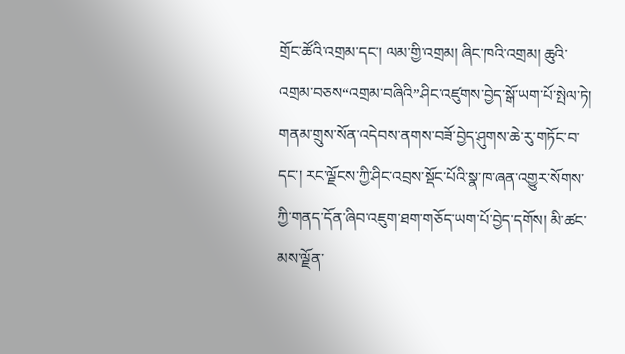གྲོང་ཚོའི་འགྲམ་དང་། ལམ་གྱི་འགྲམ། ཞིང་ཁའི་འགྲམ། ཆུའི་འགྲམ་བཅས“འགྲམ་བཞིའི”ཤིང་འཛུགས་བྱེད་སྒོ་ཡག་པོ་སྤེལ་ཏེ། གནམ་གྲུས་སོན་འདེབས་ནགས་བཟོ་བྱེད་ཤུགས་ཆེ་རུ་གཏོང་བ་དང་། རང་ལྗོངས་ཀྱི་ཤིང་འབྲས་སྡོང་པོའི་སྣ་ཁ་ཞན་འགྱུར་སོགས་ཀྱི་གནད་དོན་ཞིབ་འཇུག་ཐག་གཅོད་ཡག་པོ་བྱེད་དགོས། མི་ཚང་མས་ལྗོན་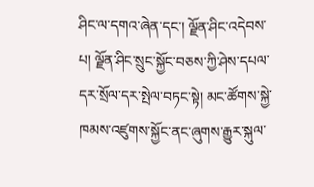ཤིང་ལ་དགའ་ཞེན་དང་། ལྗོན་ཤིང་འདེབས་པ། ལྗོན་ཤིང་སྲུང་སྐྱོང་བཅས་ཀྱི་ཤེས་དཔལ་དར་སྲོལ་དར་སྤེལ་བཏང་སྟེ། མང་ཚོགས་སྐྱེ་ཁམས་འཛུགས་སྐྱོང་ནང་ཞུགས་རྒྱུར་སྐུལ་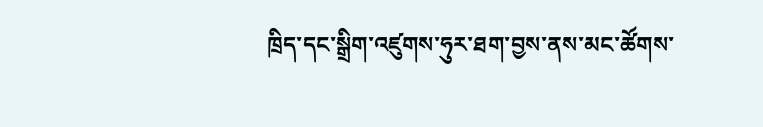ཁྲིད་དང་སྒྲིག་འཛུགས་ཧུར་ཐག་བྱས་ནས་མང་ཚོགས་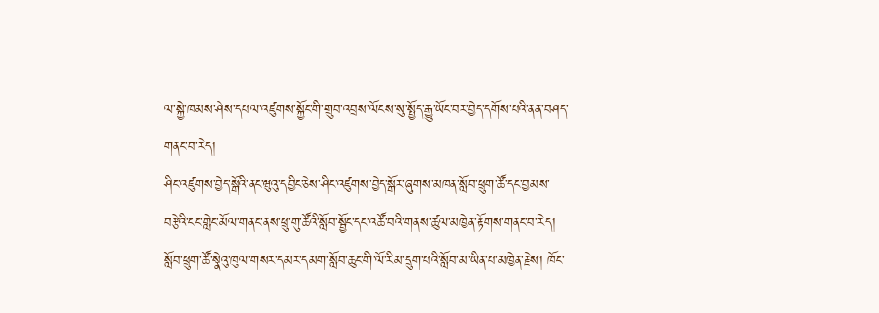ལ་སྐྱེ་ཁམས་ཤེས་དཔལ་འཛུགས་སྐྱོང་གི་གྲུབ་འབྲས་ལོངས་སུ་སྤྱོད་རྒྱུ་ཡོང་བར་བྱེད་དགོས་པའི་ནན་བཤད་གནང་བ་རེད།
ཤིང་འཛུགས་བྱེད་སྒོའི་ནང་ཝུའུ་དབྱིང་ཅེས་ཤིང་འཛུགས་བྱེད་སྒོར་ཞུགས་མཁན་སློབ་ཕྲུག་ཚོ་དང་བྱམས་བརྩེའི་ངང་གླེང་མོལ་གནང་ནས་ཕྲུ་གུ་ཚོའི་སློབ་སྦྱོང་དང་འཚོ་བའི་གནས་ཚུལ་མཁྱེན་རྟོགས་གནང་བ་རེད། སློབ་ཕྲུག་ཚོ་སྣེའུ་ཁུལ་གསར་དམར་དམག་སློབ་ཆུང་གི་ལོ་རིམ་དྲུག་པའི་སློབ་མ་ཡིན་པ་མཁྱེན་རྗེས། ཁོང་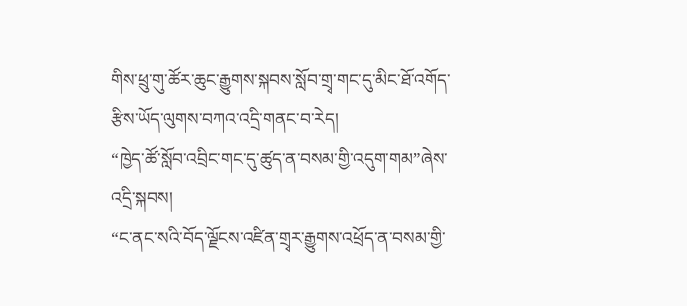གིས་ཕྲུ་གུ་ཚོར་ཆུང་རྒྱུགས་སྐབས་སློབ་གྲྭ་གང་དུ་མིང་ཐོ་འགོད་རྩིས་ཡོད་ལུགས་བཀའ་འདྲི་གནང་བ་རེད།
“ཁྱེད་ཚོ་སློབ་འབྲིང་གང་དུ་ཚུད་ན་བསམ་གྱི་འདུག་གམ”ཞེས་འདྲི་སྐབས།
“ང་ནང་སའི་བོད་ལྗོངས་འཛིན་གྲྭར་རྒྱུགས་འཕྲོད་ན་བསམ་གྱི་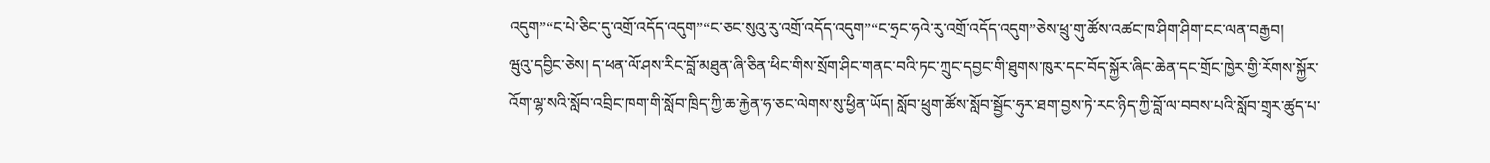འདུག”“ང་པེ་ཅིང་དུ་འགྲོ་འདོད་འདུག”“ང་ཅང་སུའུ་རུ་འགྲོ་འདོད་འདུག”“ང་ཧྲང་ཧའེ་རུ་འགྲོ་འདོད་འདུག”ཅེས་ཕྲུ་གུ་ཚོས་འཚང་ཁ་ཤིག་ཤིག་ངང་ལན་བརྒྱབ།
ཝུའུ་དབྱིང་ཅེས། ད་ཕན་ལོ་ཤས་རིང་བློ་མཐུན་ཞི་ཅིན་ཕིང་གིས་སྲོག་ཤིང་གནང་བའི་ཏང་ཀྲུང་དབྱང་གི་ཐུགས་ཁུར་དང་བོད་སྐྱོར་ཞིང་ཆེན་དང་གྲོང་ཁྱེར་གྱི་རོགས་སྐྱོར་འོག་ལྷ་སའི་སློབ་འབྲིང་ཁག་གི་སློབ་ཁྲིད་ཀྱི་ཆ་རྐྱེན་ཧ་ཅང་ལེགས་སུ་ཕྱིན་ཡོད། སློབ་ཕྲུག་ཚོས་སློབ་སྦྱོང་ཧུར་ཐག་བྱས་ཏེ་རང་ཉིད་ཀྱི་བློ་ལ་བབས་པའི་སློབ་གྲྭར་ཚུད་པ་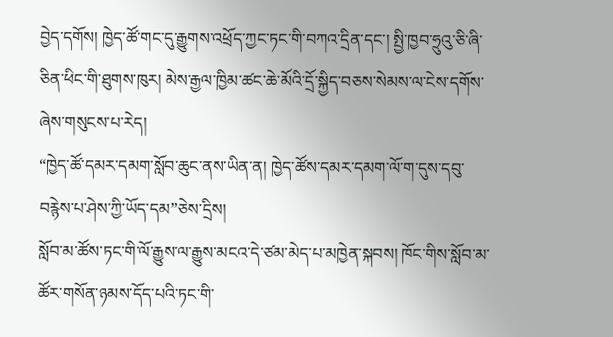བྱེད་དགོས། ཁྱེད་ཚོ་གང་དུ་རྒྱུགས་འཕྲོད་ཀྱང་ཏང་གི་བཀའ་དྲིན་དང་། སྤྱི་ཁྱབ་ཧྲུའུ་ཅི་ཞི་ཅིན་ཕིང་གི་ཐུགས་ཁུར། མེས་རྒྱལ་ཁྱིམ་ཚང་ཆེ་མོའི་དྲོ་སྐྱིད་བཅས་སེམས་ལ་ངེས་དགོས་ཞེས་གསུངས་པ་རེད།
“ཁྱེད་ཚོ་དམར་དམག་སློབ་ཆུང་ནས་ཡིན་ན། ཁྱེད་ཚོས་དམར་དམག་ལོ་ག་དུས་དབུ་བརྙེས་པ་ཤེས་ཀྱི་ཡོད་དམ”ཅེས་དྲིས།
སློབ་མ་ཚོས་ཏང་གི་ལོ་རྒྱུས་ལ་རྒྱུས་མངའ་དེ་ཙམ་མེད་པ་མཁྱེན་སྐབས། ཁོང་གིས་སློབ་མ་ཚོར་གསོན་ཉམས་དོད་པའི་ཏང་གི་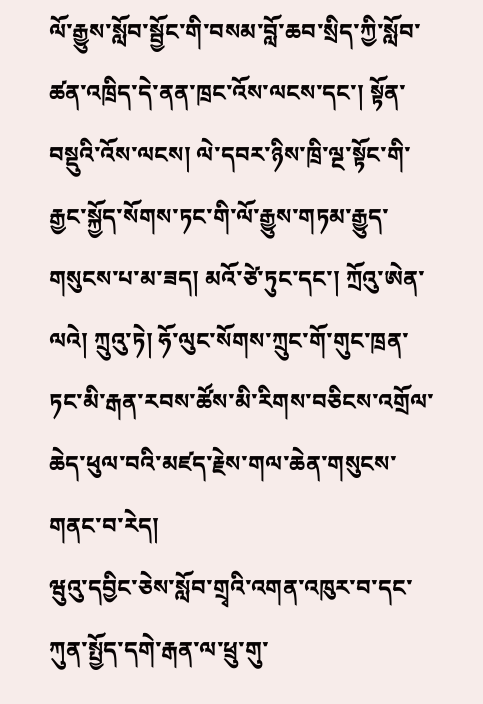ལོ་རྒྱུས་སློབ་སྦྱོང་གི་བསམ་བློ་ཆབ་སྲིད་ཀྱི་སློབ་ཚན་འཁྲིད་དེ་ནན་ཁྲང་འོས་ལངས་དང་། སྟོན་བསྡུའི་འོས་ལངས། ལེ་དབར་ཉིས་ཁྲི་ལྔ་སྟོང་གི་རྒྱང་སྐྱོད་སོགས་ཏང་གི་ལོ་རྒྱུས་གཏམ་རྒྱུད་གསུངས་པ་མ་ཟད། མའོ་ཙེ་ཏུང་དང་། ཀྲོའུ་ཨེན་ལའེ། ཀྲུའུ་ཏེ། ཧོ་ལུང་སོགས་ཀྲུང་གོ་གུང་ཁྲན་ཏང་མི་རྒན་རབས་ཚོས་མི་རིགས་བཅིངས་འགྲོལ་ཆེད་ཕུལ་བའི་མཛད་རྗེས་གལ་ཆེན་གསུངས་གནང་བ་རེད།
ཝུའུ་དབྱིང་ཅེས་སློབ་གྲྭའི་འགན་འཁུར་བ་དང་ཀུན་སྤྱོད་དགེ་རྒན་ལ་ཕྲུ་གུ་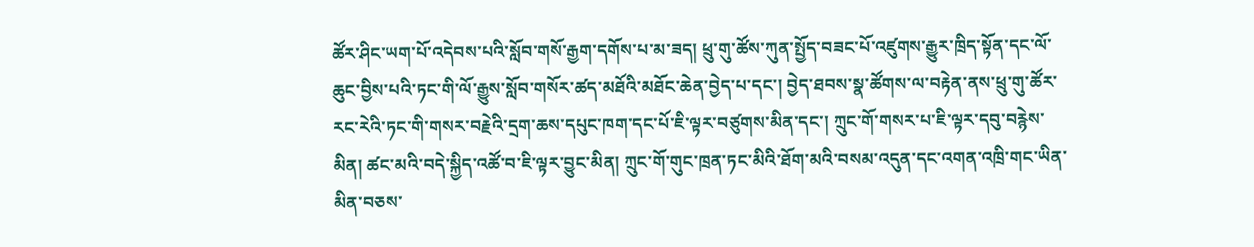ཚོར་ཤིང་ཡག་པོ་འདེབས་པའི་སློབ་གསོ་རྒྱག་དགོས་པ་མ་ཟད། ཕྲུ་གུ་ཚོས་ཀུན་སྤྱོད་བཟང་པོ་འཛུགས་རྒྱུར་ཁྲིད་སྟོན་དང་ལོ་ཆུང་བྱིས་པའི་ཏང་གི་ལོ་རྒྱུས་སློབ་གསོར་ཚད་མཐོའི་མཐོང་ཆེན་བྱེད་པ་དང་། བྱེད་ཐབས་སྣ་ཚོགས་ལ་བརྟེན་ནས་ཕྲུ་གུ་ཚོར་རང་རེའི་ཏང་གི་གསར་བརྗེའི་དྲག་ཆས་དཔུང་ཁག་དང་པོ་ཇི་ལྟར་བཙུགས་མིན་དང་། ཀྲུང་གོ་གསར་པ་ཇི་ལྟར་དབུ་བརྙེས་མིན། ཚང་མའི་བདེ་སྐྱིད་འཚོ་བ་ཇི་ལྟར་བྱུང་མིན། ཀྲུང་གོ་གུང་ཁྲན་ཏང་མིའི་ཐོག་མའི་བསམ་འདུན་དང་འགན་འཁྲི་གང་ཡིན་མིན་བཅས་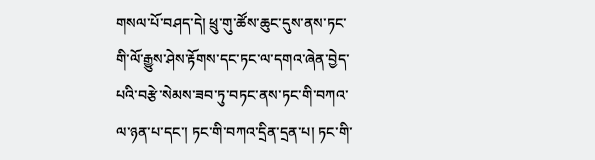གསལ་པོ་བཤད་དེ། ཕྲུ་གུ་ཚོས་ཆུང་དུས་ནས་ཏང་གི་ལོ་རྒྱུས་ཤེས་རྟོགས་དང་ཏང་ལ་དགའ་ཞེན་བྱེད་པའི་བརྩེ་སེམས་ཟབ་ཏུ་བཏང་ནས་ཏང་གི་བཀའ་ལ་ཉན་པ་དང་། ཏང་གི་བཀའ་དྲིན་དྲན་པ། ཏང་གི་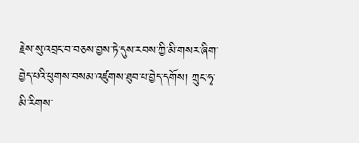རྗེས་སུ་འབྲང་བ་བཅས་བྱས་ཏེ་དུས་རབས་ཀྱི་མི་གསར་ཞིག་བྱེད་པའི་ཕུགས་བསམ་འཛུགས་ཐུབ་པ་བྱེད་དགོས། ཀྲུང་ཧྭ་མི་རིགས་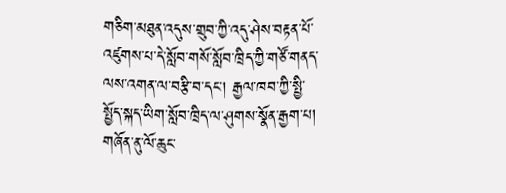གཅིག་མཐུན་འདུས་གྲུབ་ཀྱི་འདུ་ཤེས་བརྟན་པོ་འཛུགས་པ་དེ་སློབ་གསོ་སློབ་ཁྲིད་ཀྱི་གཙོ་གནད་ལས་འགན་ལ་བརྩི་བ་དང་། རྒྱལ་ཁབ་ཀྱི་སྤྱི་སྤྱོད་སྐད་ཡིག་སློབ་ཁྲིད་ལ་ཤུགས་སྣོན་རྒྱག་པ། གཞོན་ནུ་ལོ་ཆུང་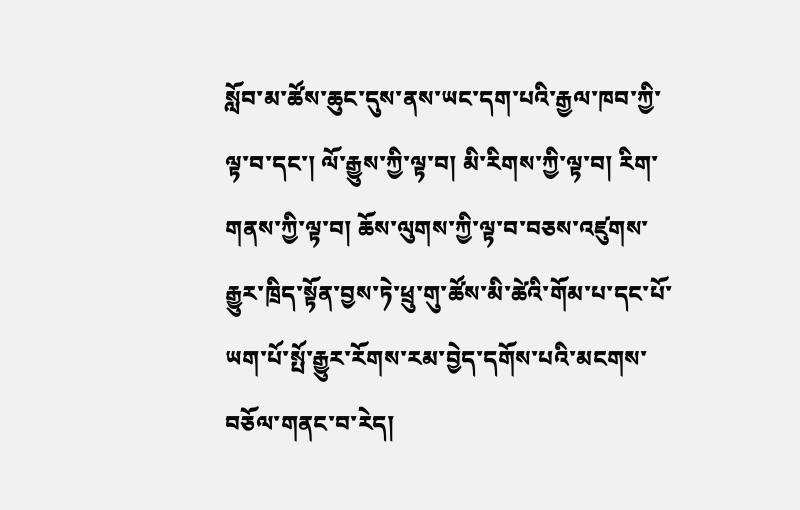སློབ་མ་ཚོས་ཆུང་དུས་ནས་ཡང་དག་པའི་རྒྱལ་ཁབ་ཀྱི་ལྟ་བ་དང་། ལོ་རྒྱུས་ཀྱི་ལྟ་བ། མི་རིགས་ཀྱི་ལྟ་བ། རིག་གནས་ཀྱི་ལྟ་བ། ཆོས་ལུགས་ཀྱི་ལྟ་བ་བཅས་འཛུགས་རྒྱུར་ཁྲིད་སྟོན་བྱས་ཏེ་ཕྲུ་གུ་ཚོས་མི་ཚེའི་གོམ་པ་དང་པོ་ཡག་པོ་སྤོ་རྒྱུར་རོགས་རམ་བྱེད་དགོས་པའི་མངགས་བཅོལ་གནང་བ་རེད།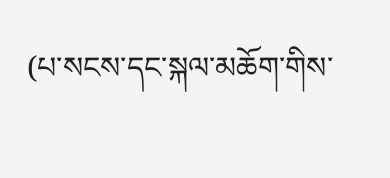(པ་སངས་དང་སྐལ་མཆོག་གིས་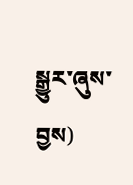སྒྱུར་ཞུས་བྱས)